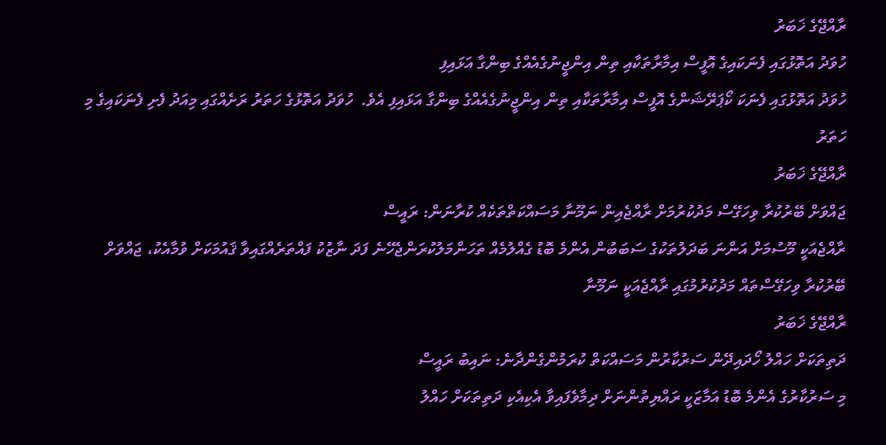ރާއްޖޭގެ ޚަބަރު
ހުވަދު އަތޮޅުގައި ފެނަކައިގެ އޮފީސް އިމާރާތަކާއި ތިން އިންޖީނުގެއެއްގެ ބިންގާ އަޅައިފި
ހުވަދު އަތޮޅުގައި ފެނަކަ ކޯޕަރޭޝަންގެ އޮފީސް އިމާރާތަކާއި ތިން އިންޖީނުގެއެއްގެ ބިންގާ އަޅައިފި އެވެ.  ހުވަދު އަތޮޅުގެ ހަތަރު ރަށެއްގައި މިއަދު ފެށި ފެނަކައިގެ މި ހަތަރު
ރާއްޖޭގެ ޚަބަރު
ޖައްވަށް ބޭރުކުރާ ވިހަގޭސް މަދުކުރުމަށް ރާއްޖެއިން ނަމޫނާ މަސައްކަތްތަކެއް ކުރާނަން: ރައީސް
ރާއްޖެއަކީ މޫސުމަށް އަންނަ ބަދަލުތަކުގެ ސަބަބުން އެންމެ ބޮޑު ގެއްލުމެއް ތަހަންމަލުކުރަންޖެހޭނެ ފަދަ ނާޒުކު ފައްތަރެއްގައިވާ ޤައުމަކަށް ވުމާއެކު، ޖައްވަށް ބޭރުކުރާ ވިހަގޭސްތައް މަދުކުރުމުގައި ރާއްޖެއަކީ ނަމޫނާ
ރާއްޖޭގެ ޚަބަރު
ދަތިތަކަށް ހައްލު ހޯދައިދޭން ސަރުކާރުން މަސައްކަތް ކުރަމުންގެންދާނެ: ނައިބު ރައީސް
މި ސަރުކާރުގެ އެންމެ ބޮޑު އަމާޒަކީ ރައްޔިތުންނަށް ދިމާވެފައިވާ އެކިއެކި ދަތިތަކަށް ހައްލު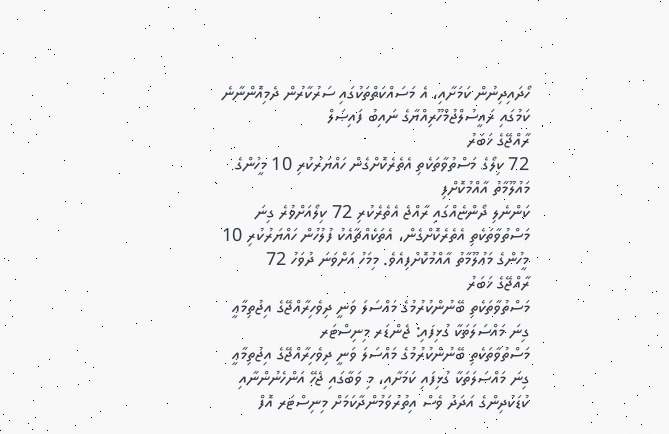ހޯދައިދިނުން ކަމަށާއި، އެ މަސައްކަތްތަކުގައި ސަރުކާރުން ދެމިއޮންނާނެ ކަމުގައި ރައީސުލްޖުމްހޫރިއްޔާގެ ނައިބު ފައިޞަލް
ރާއްޖޭގެ ޚަބަރު
72 ކިލޯގެ މަސްތުވާތަކެތި އެތެރެކޮށްގެން ހައްޔަރުކުރި 10 މީހުންގެ މައުލޫމާތު އާއްމުކޮށްފި
ކަންނެލި ދޯންޏެއްގައި ރާއްޖެ އެތެރެކުރި 72 ކިލޯއަށްވުރެ ގިނަ މަސްތުވާތަކެތި އެތެރެކޮށްގެން، އެތަކެއްޗާއެކު ފުލުހުން ހައްޔަރުކުރި 10 މީހުންގެ މަޢުލޫމާތު އާއްމުކޮށްފިއެވެ. މިމަހު އަށްވަނަ ދުވަހު 72
ރާއްޖޭގެ ޚަބަރު
މަސްތުވާތަކެތި ބޭނުންކުރުމުގެ މައްސަލަ ވަނީ ދިވެހިރާއްޖޭގެ އިޖުތިމާޢީ ގިނަ މައްސަލަތަކާ ގުޅިފައި: ޖެންޑަރ މިނިސްޓަރ
މަސްތުވާތަކެތި ބޭނުންކުރުމުގެ މައްސަލަ ވަނީ ދިވެހިރާއްޖޭގެ އިޖުތިމާޢީ ގިނަ މައްސަލަތަކާ ގުޅިފައި ކަމަށާއި، މި ވަބާގައި ޖެހޭ އަންހެނުންނާއި ކުޑަކުދިންގެ އަދަދު ވެސް އިތުރުވަމުންދާކަމަށް މިނިސްޓަރ އޮފް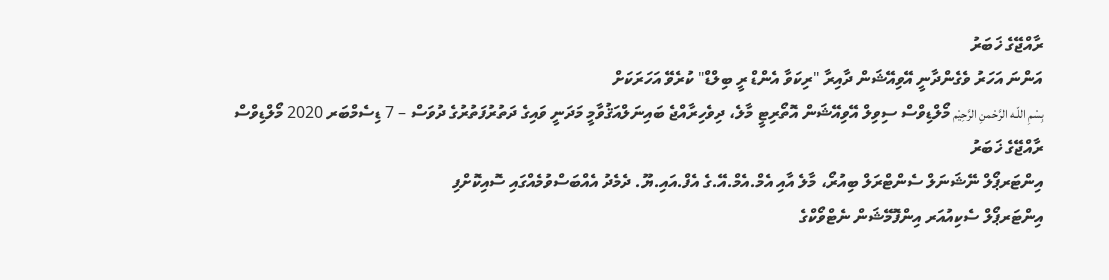ރާއްޖޭގެ ޚަބަރު
އަންނަ އަހަރު ވެގެންދާނީ އޭވިއޭޝަން ދާއިރާ "ރިކަވާ އެންޑް ރީ ބިލްޑް" ކުރެވޭ އަހަރަކަށް
بِسْمِ اللّـه الرَّحْمنِ الرَّحِيْم މޯލްޑިވްސް ސިވިލް އޭވިއޭޝަން އޮތޯރިޓީ މާލެ، ދިވެހިރާއްޖެ ބައިނަލްއަޤުވާމީ މަދަނީ ވައިގެ ދަތުރުފަތުރުގެ ދުވަސް – 7 ޑިސެމްބަރ 2020 މޯލްޑިވްސް
ރާއްޖޭގެ ޚަބަރު
އިންޓަރޕޯލް ނޭޝަނަލް ސެންޓްރަލް ބިއުރޯ، މާލެ އާއި އެމް.އެމް.އޭ.ގެ އެފް.އައި.ޔޫ. ދެމެދު އެއްބަސްވުމެއްގައި ސޮއިކޮށްފި
އިންޓަރޕޯލް ސެކިއުއަރ އިންފޮމޭޝަން ނެޓްވޯކްގެ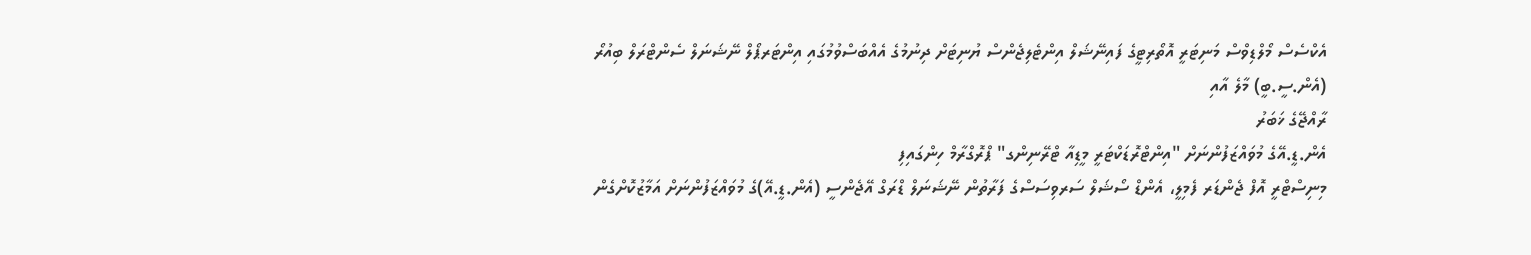އެކްސެސް މޯލްޑިވްސް މަނިޓަރީ އޮތޯރިޓީގެ ފައިނޭޝަލް އިންޓެލިޖެންސް ޔުނިޓަށް ދިނުމުގެ އެއްބަސްވުމުގައި އިންޓަރޕޯލް ނޭޝަނަލް ސެންޓްރަލް ބިއުރޯ (އެން.ސީ.ބީ) މާލެ އާއި
ރާއްޖޭގެ ޚަބަރު
އެން.ޑީ.އޭގެ މުވައްޒަފުންނަށް "އިންޓްރޮޑަކްޓަރީ މީޑިއާ ޓްރޭނިންގ" ޕްރޮގްރާމް ހިންގައިފި
މިނިސްޓްރީ އޮފް ޖެންޑަރ ފެމިލީ، އެންޑް ސޯޝަލް ސަރވިސަސްގެ ފަރާތުން ނޭޝަނަލް ޑްރަގް އޭޖެންސީ (އެން.ޑީ.އޭ)ގެ މުވައްޒަފުންނަށް އަމާޒުކޮށްގެން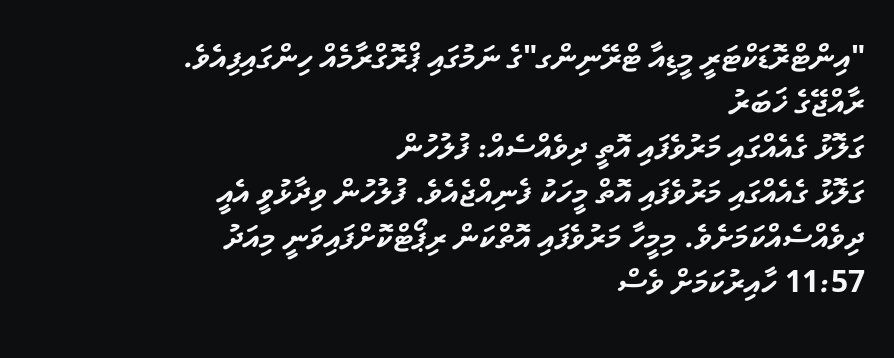"އިންޓްރޮޑަކްޓަރީ މީޑިއާ ޓްރޭނިންގ"ގެ ނަމުގައި ޕްރޮގްރާމެއް ހިންގައިފިއެވެ.
ރާއްޖޭގެ ޚަބަރު
ގަލޮޅު ގެއެއްގައި މަރުވެފައި އޮތީ ދިވެއްސެއް: ފުލުހުން
ގަލޮޅު ގެއެއްގައި މަރުވެފައި އޮތް މީހަކު ފެނިއްޖެއެވެ. ފުލުހުން ވިދާޅުވީ އެއީ ދިވެއްސެއްކަމަށެވެ. މިމީހާ މަރުވެފައި އޮތްކަން ރިޕޯޓްކޮށްފައިވަނީ މިއަދު 11:57 ހާއިރުކަމަށް ވެސް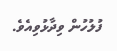ފުލުހުން ވިދާޅުވިއެވެ.